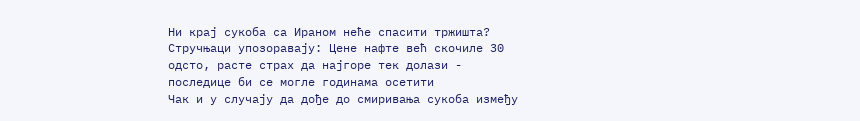Ни крај сукоба са Ираном неће спасити тржишта? Стручњаци упозоравају: Цене нафте већ скочиле 30 одсто, расте страх да најгоре тек долази - последице би се могле годинама осетити
Чак и у случају да дође до смиривања сукоба између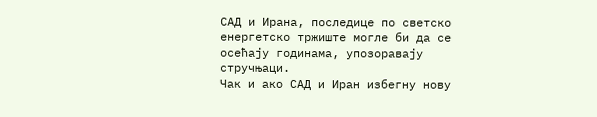САД и Ирана, последице по светско енергетско тржиште могле би да се осећају годинама, упозоравају стручњаци.
Чак и ако САД и Иран избегну нову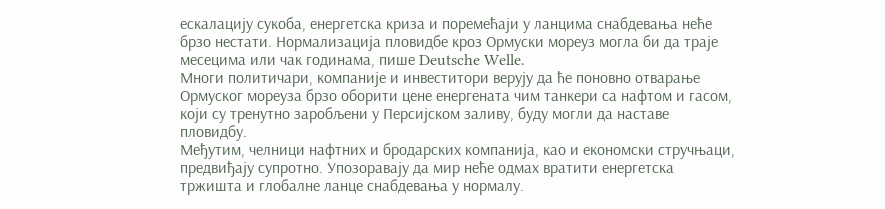ескалацију сукоба, енергетска криза и поремећаји у ланцима снабдевања неће брзо нестати. Нормализација пловидбе кроз Ормуски мореуз могла би да траје месецима или чак годинама, пише Deutsche Welle.
Многи политичари, компаније и инвеститори верују да ће поновно отварање Ормуског мореуза брзо оборити цене енергената чим танкери са нафтом и гасом, који су тренутно заробљени у Персијском заливу, буду могли да наставе пловидбу.
Међутим, челници нафтних и бродарских компанија, као и економски стручњаци, предвиђају супротно. Упозоравају да мир неће одмах вратити енергетска тржишта и глобалне ланце снабдевања у нормалу.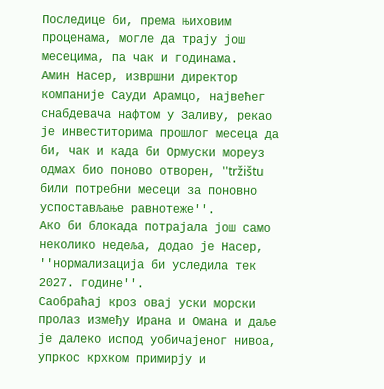Последице би, према њиховим проценама, могле да трају још месецима, па чак и годинама.
Амин Насер, извршни директор компаније Сауди Арамцо, највећег снабдевача нафтом у Заливу, рекао је инвеститорима прошлог месеца да би, чак и када би Ормуски мореуз одмах био поново отворен, ''tržištu били потребни месеци за поновно успостављање равнотеже''.
Ако би блокада потрајала још само неколико недеља, додао је Насер, ''нормализација би уследила тек 2027. године''.
Саобраћај кроз овај уски морски пролаз између Ирана и Омана и даље је далеко испод уобичајеног нивоа, упркос крхком примирју и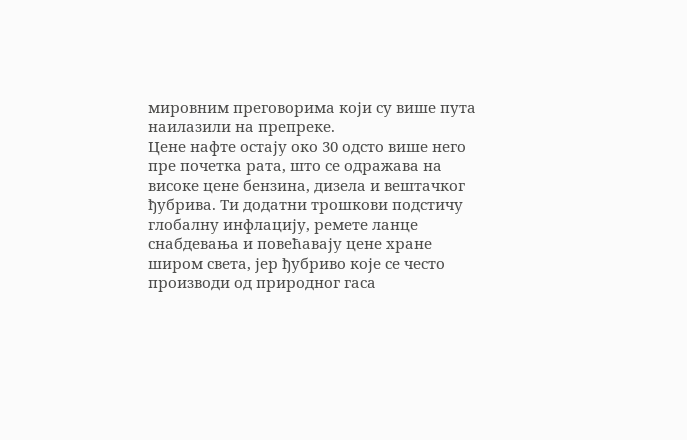мировним преговорима који су више пута наилазили на препреке.
Цене нафте остају око 30 одсто више него пре почетка рата, што се одражава на високе цене бензина, дизела и вештачког ђубрива. Ти додатни трошкови подстичу глобалну инфлацију, ремете ланце снабдевања и повећавају цене хране широм света, јер ђубриво које се често производи од природног гаса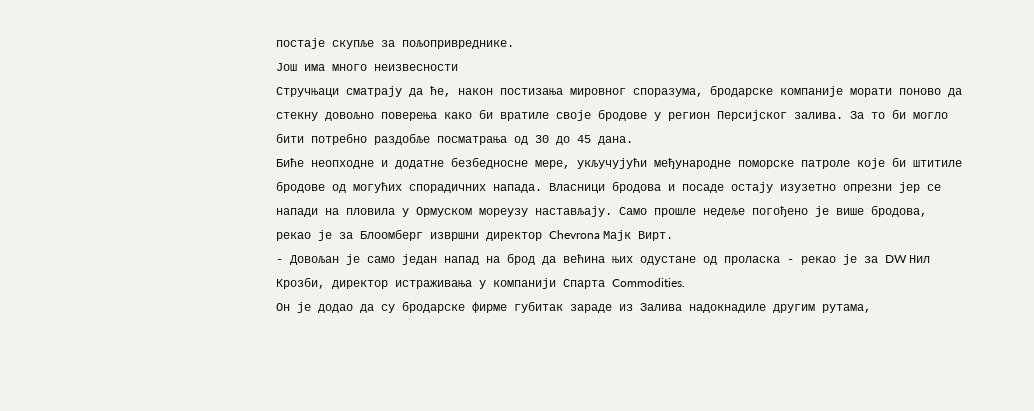постаје скупље за пољопривреднике.
Још има много неизвесности
Стручњаци сматрају да ће, након постизања мировног споразума, бродарске компаније морати поново да стекну довољно поверења како би вратиле своје бродове у регион Персијског залива. За то би могло бити потребно раздобље посматрања од 30 до 45 дана.
Биће неопходне и додатне безбедносне мере, укључујући међународне поморске патроле које би штитиле бродове од могућих спорадичних напада. Власници бродова и посаде остају изузетно опрезни јер се напади на пловила у Ормуском мореузу настављају. Само прошле недеље погођено је више бродова, рекао је за Блоомберг извршни директор Chevrona Мајк Вирт.
- Довољан је само један напад на брод да већина њих одустане од проласка - рекао је за DW Нил Крозби, директор истраживања у компанији Спарта Commodities.
Он је додао да су бродарске фирме губитак зараде из Залива надокнадиле другим рутама,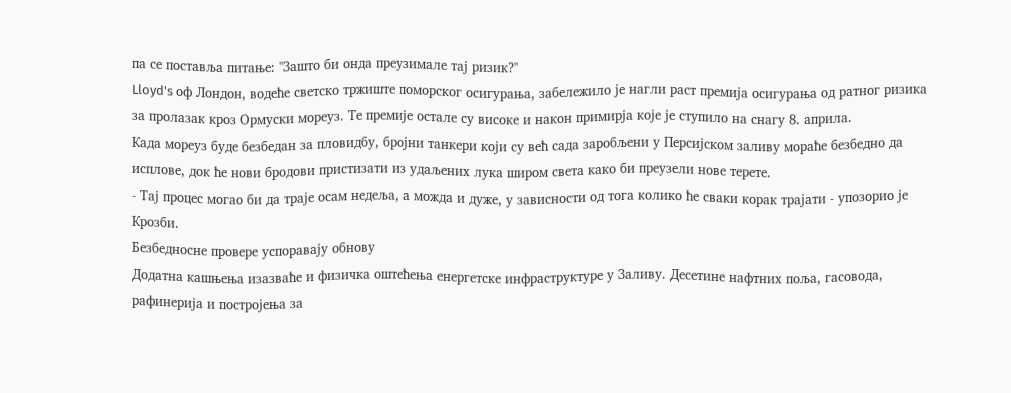па се поставља питање: ''Зашто би онда преузимале тај ризик?''
Lloyd's оф Лондон, водеће светско тржиште поморског осигурања, забележило је нагли раст премија осигурања од ратног ризика за пролазак кроз Ормуски мореуз. Те премије остале су високе и након примирја које је ступило на снагу 8. априла.
Када мореуз буде безбедан за пловидбу, бројни танкери који су већ сада заробљени у Персијском заливу мораће безбедно да исплове, док ће нови бродови пристизати из удаљених лука широм света како би преузели нове терете.
- Тај процес могао би да траје осам недеља, а можда и дуже, у зависности од тога колико ће сваки корак трајати - упозорио је Крозби.
Безбедносне провере успоравају обнову
Додатна кашњења изазваће и физичка оштећења енергетске инфраструктуре у Заливу. Десетине нафтних поља, гасовода, рафинерија и постројења за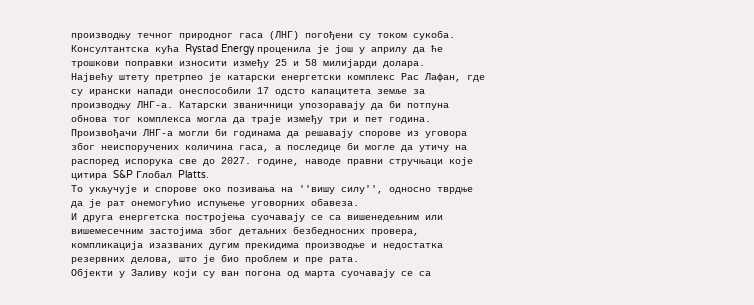производњу течног природног гаса (ЛНГ) погођени су током сукоба.
Консултантска кућа Rystad Energy проценила је још у априлу да ће трошкови поправки износити између 25 и 58 милијарди долара.
Највећу штету претрпео је катарски енергетски комплекс Рас Лафан, где су ирански напади онеспособили 17 одсто капацитета земље за производњу ЛНГ-а. Катарски званичници упозоравају да би потпуна обнова тог комплекса могла да траје између три и пет година.
Произвођачи ЛНГ-а могли би годинама да решавају спорове из уговора због неиспоручених количина гаса, а последице би могле да утичу на распоред испорука све до 2027. године, наводе правни стручњаци које цитира S&P Глобал Platts.
То укључује и спорове око позивања на ''вишу силу'', односно тврдње да је рат онемогућио испуњење уговорних обавеза.
И друга енергетска постројења суочавају се са вишенедељним или вишемесечним застојима због детаљних безбедносних провера, компликација изазваних дугим прекидима производње и недостатка резервних делова, што је био проблем и пре рата.
Објекти у Заливу који су ван погона од марта суочавају се са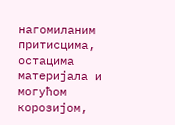нагомиланим притисцима, остацима материјала и могућом корозијом,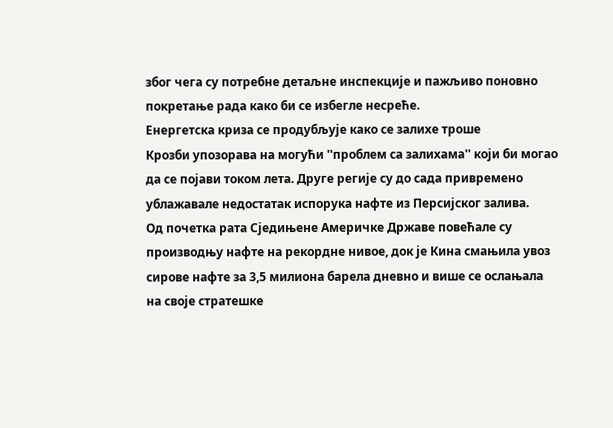због чега су потребне детаљне инспекције и пажљиво поновно покретање рада како би се избегле несреће.
Енергетска криза се продубљује како се залихе троше
Крозби упозорава на могући ''проблем са залихама'' који би могао да се појави током лета. Друге регије су до сада привремено ублажавале недостатак испорука нафте из Персијског залива.
Од почетка рата Сједињене Америчке Државе повећале су производњу нафте на рекордне нивое, док је Кина смањила увоз сирове нафте за 3,5 милиона барела дневно и више се ослањала на своје стратешке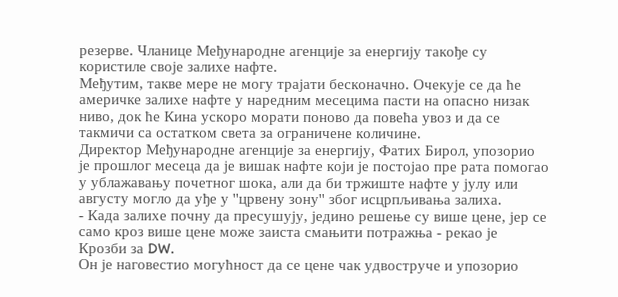резерве. Чланице Међународне агенције за енергију такође су користиле своје залихе нафте.
Међутим, такве мере не могу трајати бесконачно. Очекује се да ће америчке залихе нафте у наредним месецима пасти на опасно низак ниво, док ће Кина ускоро морати поново да повећа увоз и да се такмичи са остатком света за ограничене количине.
Директор Међународне агенције за енергију, Фатих Бирол, упозорио је прошлог месеца да је вишак нафте који је постојао пре рата помогао у ублажавању почетног шока, али да би тржиште нафте у јулу или августу могло да уђе у ''црвену зону'' због исцрпљивања залиха.
- Када залихе почну да пресушују, једино решење су више цене, јер се само кроз више цене може заиста смањити потражња - рекао је Крозби за DW.
Он је наговестио могућност да се цене чак удвоструче и упозорио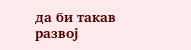да би такав развој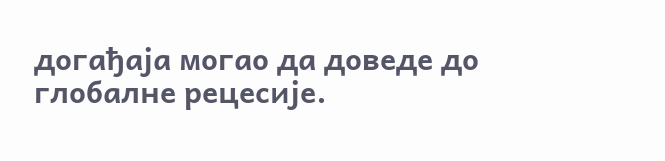догађаја могао да доведе до глобалне рецесије.